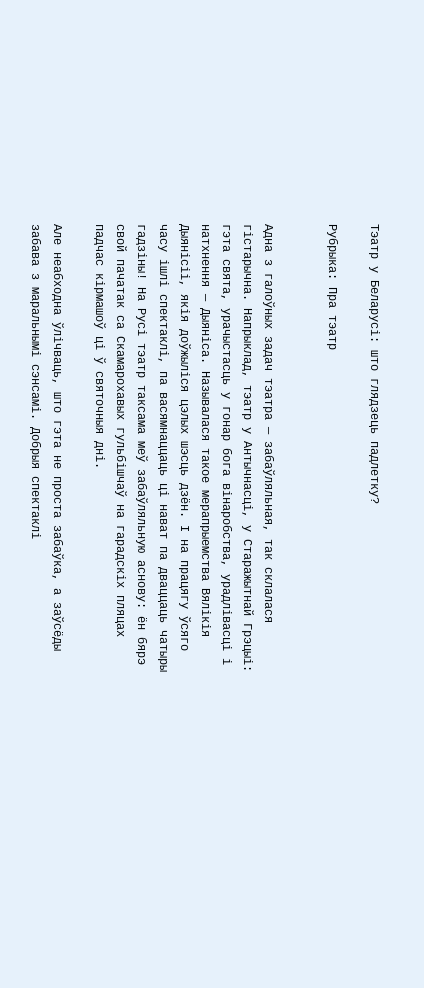Тэатр у Беларусі: што глядзець падлетку?

Рубрыка: Пра тэатр


Адна з галоўных задач тэатра — забаўляльная, так склалася гістарычна. Напрыклад, тэатр у Антычнасці, у Старажытнай Грэцыі: гэта свята, урачыстасць у гонар бога вінаробства, урадлівасці і натхнення — Дыяніса. Называлася такое мерапрыемства Вялікія Дыянісіі, якія доўжыліся цэлых шэсць дзён. І на працягу ўсяго часу ішлі спектаклі, па васямнаццаць ці нават па дваццаць чатыры гадзіны! На Русі тэатр таксама меў забаўляльную аснову: ён бярэ свой пачатак са Скамарохавых гульбішчаў на гарадскіх пляцах падчас кірмашоў ці ў святочныя дні.

Але неабходна ўлічваць, што гэта не проста забаўка, а заўсёды забава з маральнымі сэнсамі. Добрыя спектаклі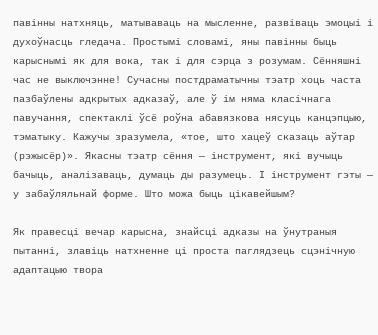павінны натхняць, матываваць на мысленне, развіваць эмоцыі і духоўнасць гледача. Простымі словамі, яны павінны быць карыснымі як для вока, так і для сэрца з розумам. Сённяшні час не выключэнне! Сучасны постдраматычны тэатр хоць часта пазбаўлены адкрытых адказаў, але ў ім няма класічнага павучання, спектаклі ўсё роўна абавязкова нясуць канцэпцыю, тэматыку. Кажучы зразумела, «тое, што хацеў сказаць аўтар (рэжысёр)». Якасны тэатр сёння — інструмент, які вучыць бачыць, аналізаваць, думаць ды разумець. І інструмент гэты — у забаўляльнай форме. Што можа быць цікавейшым?

Як правесці вечар карысна, знайсці адказы на ўнутраныя пытанні, злавіць натхненне ці проста паглядзець сцэнічную адаптацыю твора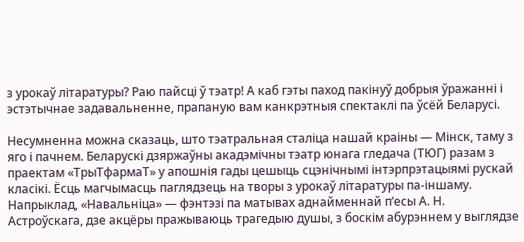з урокаў літаратуры? Раю пайсці ў тэатр! А каб гэты паход пакінуў добрыя ўражанні і эстэтычнае задавальненне, прапаную вам канкрэтныя спектаклі па ўсёй Беларусі.

Несумненна можна сказаць, што тэатральная сталіца нашай краіны — Мінск, таму з яго і пачнем. Беларускі дзяржаўны акадэмічны тэатр юнага гледача (ТЮГ) разам з праектам «ТрыТфармаТ» у апошнія гады цешыць сцэнічнымі інтэрпрэтацыямі рускай класікі. Ёсць магчымасць паглядзець на творы з урокаў літаратуры па-іншаму.  Напрыклад, «Навальніца» — фэнтэзі па матывах аднайменнай п’есы А. Н. Астроўскага, дзе акцёры пражываюць трагедыю душы, з боскім абурэннем у выглядзе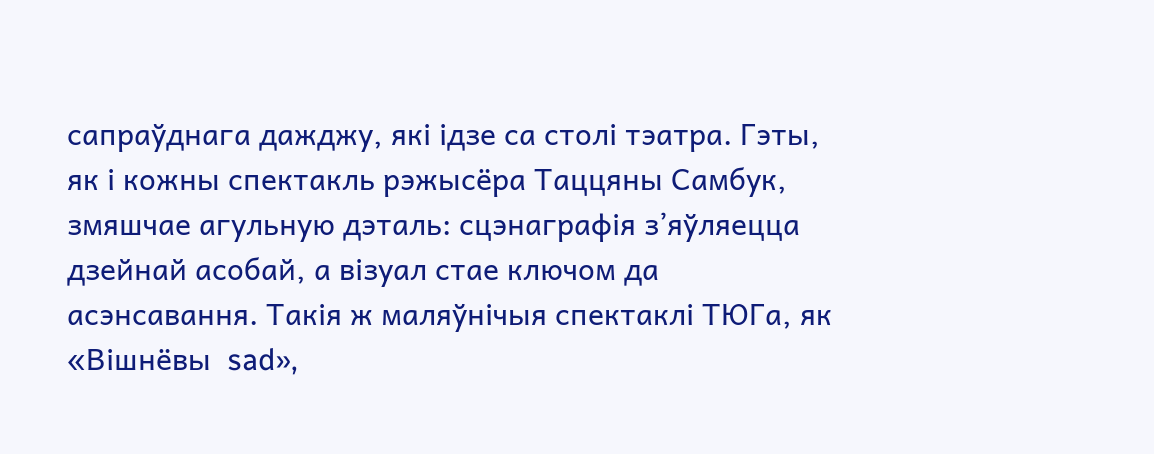сапраўднага дажджу, які ідзе са столі тэатра. Гэты, як і кожны спектакль рэжысёра Таццяны Самбук, змяшчае агульную дэталь: сцэнаграфія з’яўляецца дзейнай асобай, а візуал стае ключом да асэнсавання. Такія ж маляўнічыя спектаклі ТЮГа, як «Вішнёвы  sad»,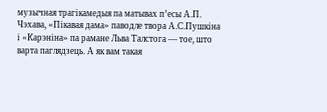музычная трагікамедыя па матывах п’есы А.П. Чэхава, «Пікавая дама» паводле твора А.С.Пушкіна і «Карэніна» па рамане Льва Талстога — тое, што варта паглядзець. А як вам такая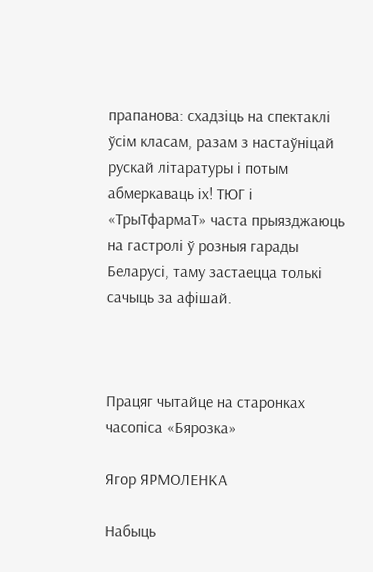прапанова: схадзіць на спектаклі ўсім класам, разам з настаўніцай рускай літаратуры і потым абмеркаваць іх! ТЮГ і «ТрыТфармаТ» часта прыязджаюць на гастролі ў розныя гарады Беларусі, таму застаецца толькі сачыць за афішай.



Працяг чытайце на старонках часопіса «Бярозка»

Ягор ЯРМОЛЕНКА

Набыць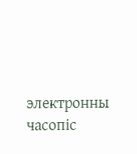электронны часопіс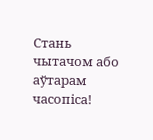Стань чытачом або аўтарам часопіса!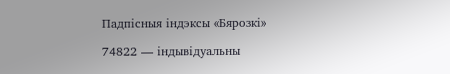Падпісныя індэксы «Бярозкі»

74822 — індывідуальны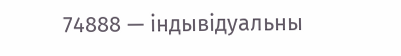74888 — індывідуальны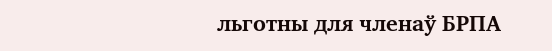льготны для членаў БРПА